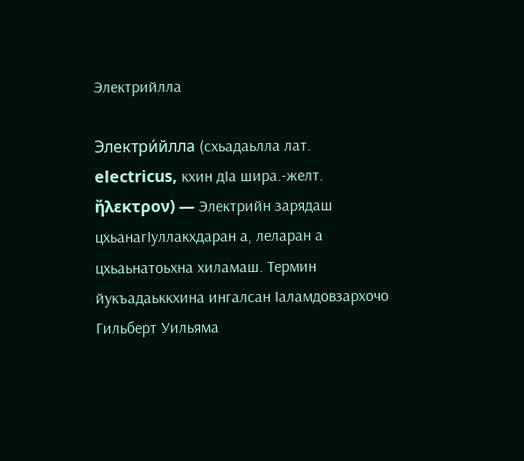Электрийлла

Электри́йлла (схьадаьлла лат. electricus, кхин дӀа шира.-желт. ἤλεκτρον) — Электрийн зарядаш цхьанагӀуллакхдаран а, леларан а цхьаьнатоьхна хиламаш. Термин йукъадаьккхина ингалсан Ӏаламдовзархочо Гильберт Уильяма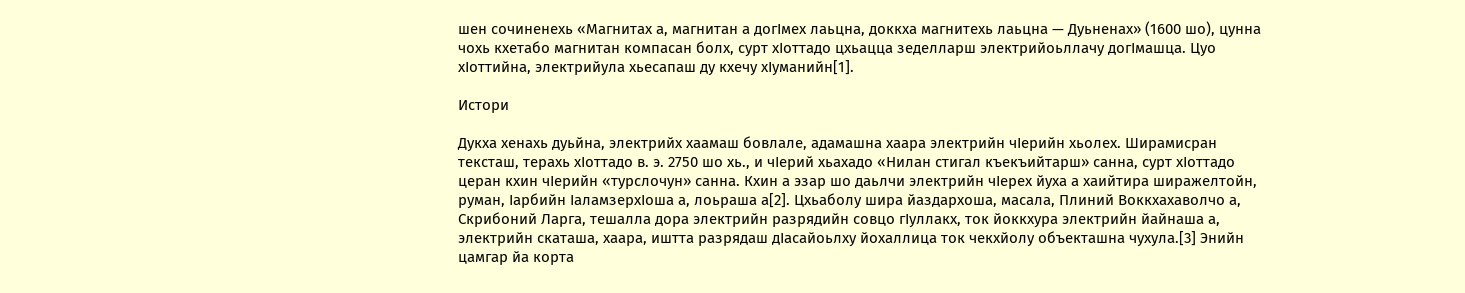шен сочиненехь «Магнитах а, магнитан а догӀмех лаьцна, доккха магнитехь лаьцна — Дуьненах» (1600 шо), цунна чохь кхетабо магнитан компасан болх, сурт хӀоттадо цхьацца зеделларш электрийоьллачу догӀмашца. Цуо хӀоттийна, электрийула хьесапаш ду кхечу хӀуманийн[1].

Истори

Дукха хенахь дуьйна, электрийх хаамаш бовлале, адамашна хаара электрийн чӀерийн хьолех. Ширамисран тексташ, терахь хӀоттадо в. э. 2750 шо хь., и чӀерий хьахадо «Нилан стигал къекъийтарш» санна, сурт хӀоттадо церан кхин чӀерийн «турслочун» санна. Кхин а эзар шо даьлчи электрийн чӀерех йуха а хаийтира ширажелтойн, руман, Ӏарбийн ӀаламзерхӀоша а, лоьраша а[2]. Цхьаболу шира йаздархоша, масала, Плиний Воккхахаволчо а, Скрибоний Ларга, тешалла дора электрийн разрядийн совцо гӀуллакх, ток йоккхура электрийн йайнаша а, электрийн скаташа, хаара, иштта разрядаш дӀасайоьлху йохаллица ток чекхйолу объекташна чухула.[3] Энийн цамгар йа корта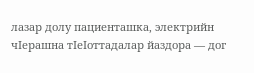лазар долу пациенташка, электрийн чӀерашна тӀеӀоттадалар йаздора — дог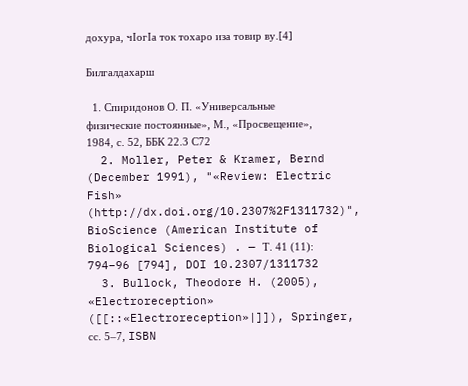дохура, чӀогӀа ток тохаро иза товир ву.[4]

Билгалдахарш

  1. Спиридонов О. П. «Универсальные физические постоянные», М., «Просвещение», 1984, с. 52, ББК 22.3 С72
  2. Moller, Peter & Kramer, Bernd (December 1991), "«Review: Electric Fish» (http://dx.doi.org/10.2307%2F1311732)", BioScience (American Institute of Biological Sciences) . — Т. 41 (11): 794–96 [794], DOI 10.2307/1311732
  3. Bullock, Theodore H. (2005), «Electroreception» ([[::«Electroreception»|]]), Springer, сс. 5–7, ISBN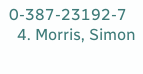0-387-23192-7
  4. Morris, Simon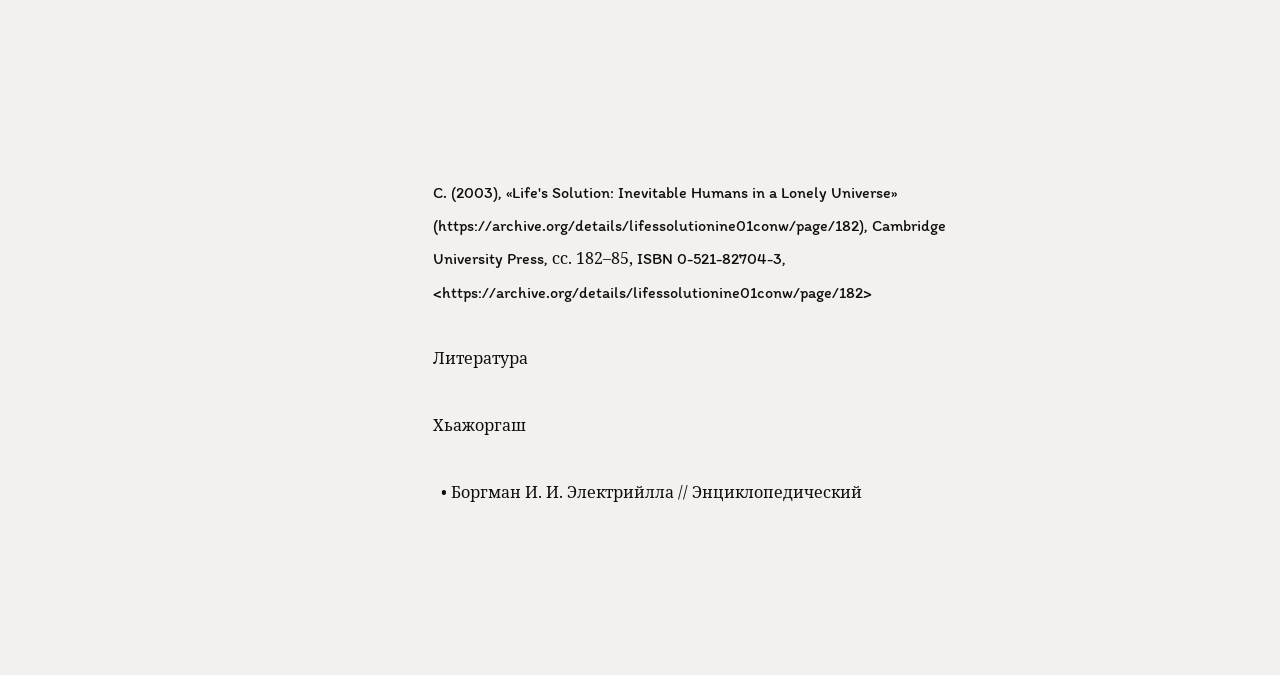C. (2003), «Life's Solution: Inevitable Humans in a Lonely Universe» (https://archive.org/details/lifessolutionine01conw/page/182), Cambridge University Press, сс. 182–85, ISBN 0-521-82704-3, <https://archive.org/details/lifessolutionine01conw/page/182>

Литература

Хьажоргаш

  • Боргман И. И. Электрийлла // Энциклопедический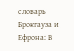словарь Брокгауза и Ефрона: В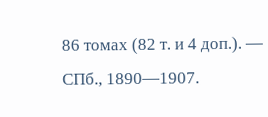86 томах (82 т. и 4 доп.). — СПб., 1890—1907.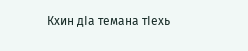Кхин дӀа темана тӀехь